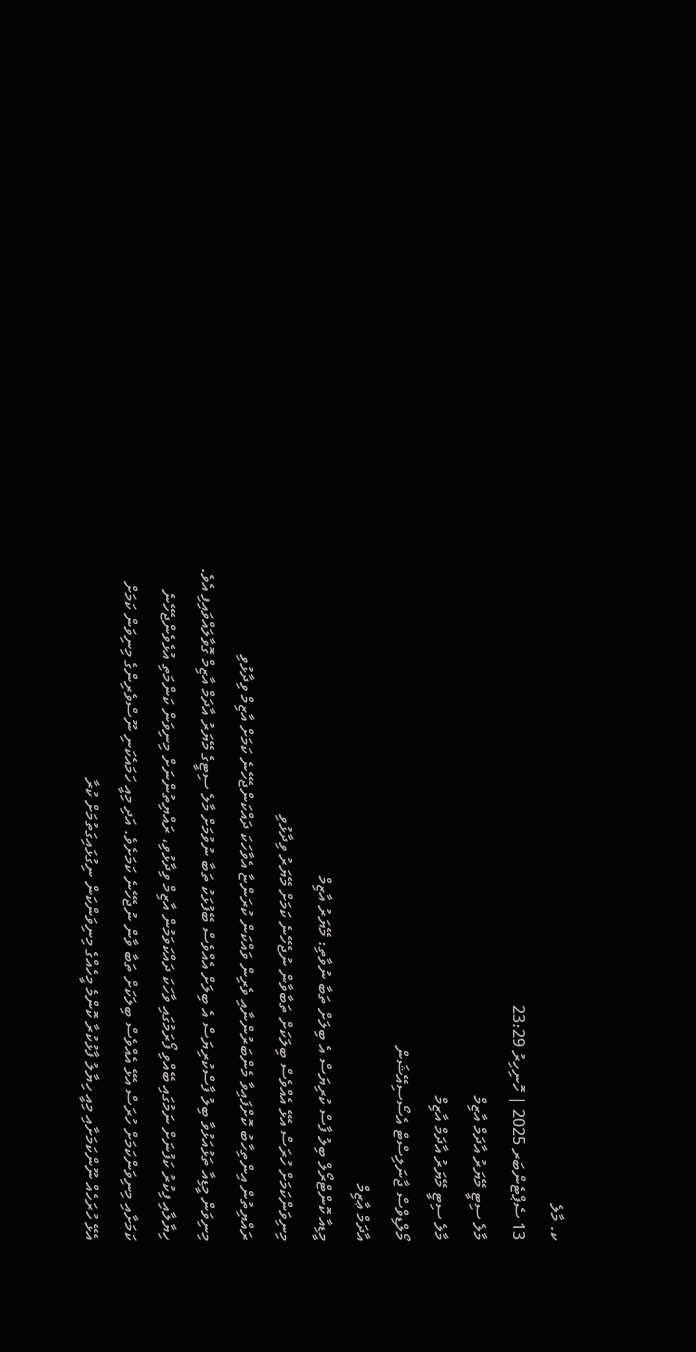ކ. މާލެ
13 ސެޕްޓެންބަރ 2025 | ހޮނިހިރު 23:29
މާލެ ސިޓީ މޭޔަރު އާދަމް އާޒިމް
މާލެ ސިޓީ މޭޔަރު އާދަމް އާޒިމް
މޯލްޑިވްސް ޖާނަލިސްޓް އެސޯސިއޭޝަން
އާދަމް ޢާޒިމް
މީޑިއާ ކޮންޓްރޯލް ބިލު ފާސް ކުރިޔަސް އެ ބިލަށް ތަބާ ނުވާތި: މޭޔަރު އާޒިމް
މިނިވަންކަމަށް ހުރަސް އެޅޭ އެއްވެސް ބިލަކަށް ތަބާވާން ނުޖެހޭނެ ކަމަށް މޭޔަރު ވިދާޅުވި
ރައްޔިތުން އިންތިހާބު ކޮށްފައިވާ މެންބަރުންނާއި ވެރިން ވައްކަން ކުރަންޏާ އެވާހަކަ ދައްކަންޖެހޭނެ ކަމަށް އާޒިމް ވިދާޅުވި
މިނިވަން މީޑިއާ ތަޅުއަޅުވާ ބިލު ފާސްކުރިޔަސް އެ ބިލަށް އެއްވެސް ބޭފުޅަކު ތަބާ ނުވުމަށް މާލެ ސިޓީގެ މޭޔަރު އާދަމް އާޒިމް ގޮވާލައްވައިފި އެވެ.
ހިޔާލާއި ފިކުރު ކަފުނަށް ނަމުގައި ބޭއްވި ފޯރަމުގައި ވާހަކަ ދައްކަވަމުން އާޒިމް ވިދާޅުވި، ރައްޔިތުންނަށް މިނިވަން ކަންމަތި އުޅެވެންޖެހޭނެ ކަމަށާއި މިނިވަންކަމަށް ހުރަސް އެޅޭ އެއްވެސް ބިލަކަށް ތަބާ ވާން ނުޖެހޭނެ ކަމަށެވެ. އަދި މިއީ ހަމައެކަނި ނޫސްވެރިންގެ މިނިވަން ކަމަށް އެޅޭ ހުރަހެއް ނޫންކަމަށާއި މިއީ ހިޔާލު ފާޅުކުރާ ކޮންމެ މީހެއްގެ މިނިވަންކަން ނިގުޅައިގަތުމަށް ކުރާ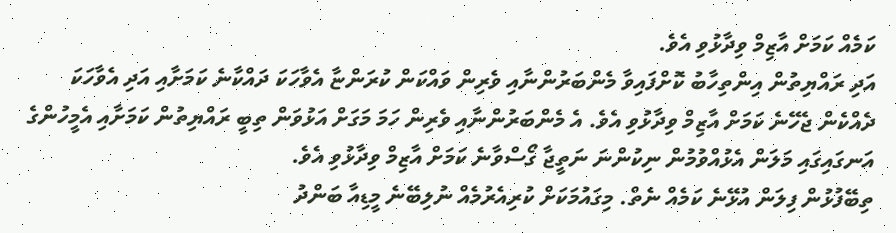ކަމެއް ކަމަށް އާޒިމް ވިދާޅުވި އެވެ.
އަދި ރައްޔިތުން އިންތިހާބު ކޮށްފައިވާ މެންބަރުންނާއި ވެރިން ވައްކަން ކުރަންޏާ އެވާހަކަ ދައްކާނެ ކަމަށާއި އަދި އެވާހަކަ ދެއްކެން ޖެހޭނެ ކަމަށް އާޒިމް ވިދާޅުވި އެވެ. އެ މެންބަރުންނާއި ވެރިން ހަމަ މަގަށް އަޅުވަން ތިބީ ރައްޔިތުން ކަމަށާއި އެމީހުންގެ އަނގައިގައި މަލަން އެޅުއްވުމުން ނިކުންނަ ނަތީޖާ ގޯސްވާނެ ކަމަށް އާޒިމް ވިދާޅުވި އެވެ.
ތިބޭފުޅުން ފިލަން އުޅޭނެ ކަމެއް ނެތް. މިގައުމަކަށް ކުރިއެރުމެއް ނުލިބޭނެ މީޑިއާ ބަންދު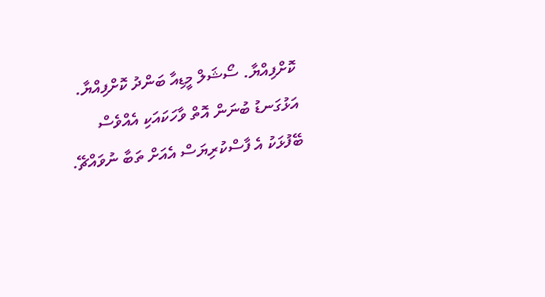ކޮށްފިއްޔާ. ސޯޝަލް މީޑިއާ ބަންދު ކޮށްފިއްޔާ. އަޅުގަނޑު ބުނަން އޮތް ވާހަކައަކި އެއްވެސް ބޭފުޅަކު އެ ފާސްކުރިޔަސް އެއަށް ތަބާ ނުވައްޗޭ.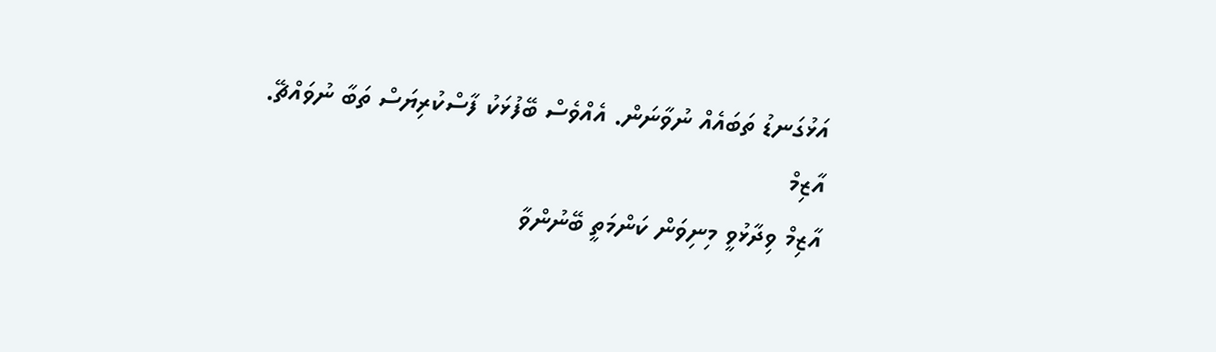އަޅުގަނޑު ތަބައެއް ނުވާނަން. އެއްވެސް ބޭފުޅަކު ފާސްކުރިޔަސް ތަބާ ނުވައްޗޭ.
އާޒިމް
އާޒިމް ވިދާޅުވީ މިނިވަން ކަންމަތީ ބޭނުންވާ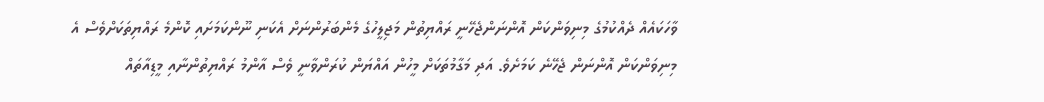ވާހަކައެއް ދެއްކުމުގެ މިނިވަންކަން އޮންނަންޖެހޭނީ ރައްޔިތުން މަޖިލީހުގެ މެންބަރުންނަށް އެކަނި ނޫންކަމަށައި ކޮންމެ ރައްޔިތަކަށްވެސް އެ މިނިވަންކަން އޮންނަން ޖެހޭނެ ކަމަށެވެ. އަދި މަގާމުތަކަށް މީހުން އައްޔަން ކުރަންވާނީ ވެސް އާންމު ރައްޔިތުންނާއި މީޑިއާތައް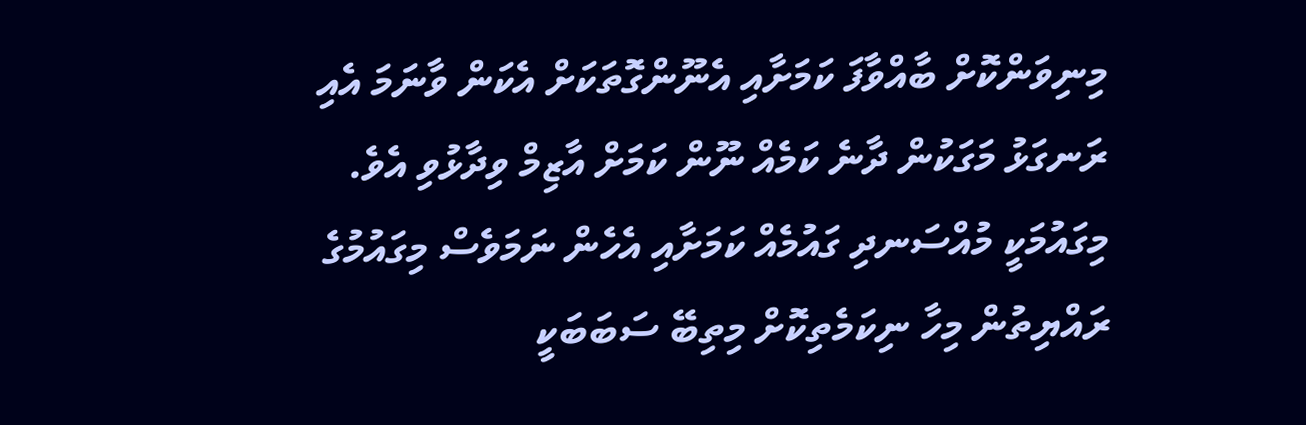މިނިވަންކޮށް ބާއްވާފަ ކަމަށާއި އެނޫންގޮތަކަށް އެކަން ވާނަމަ އެއި ރަނގަޅު މަގަކުން ދާނެ ކަމެއް ނޫން ކަމަށް އާޒިމް ވިދާޅުވި އެވެ.
މިގައުމަކީ މުއްސަނދި ގައުމެއް ކަމަށާއި އެހެން ނަމަވެސް މިގައުމުގެ ރައްޔިތުން މިހާ ނިކަމެތިކޮށް މިތިބޭ ސަބަބަކީ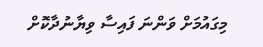މިގައުމަށް ވަންނަ ފައިސާ ވިޔާނުދާކޮށް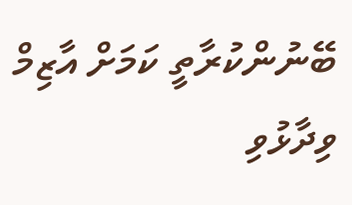ބޭނުންކުރާތީ ކަމަށް އާޒިމް ވިދާޅުވި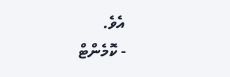އެވެ.
- ކޮމެންޓް